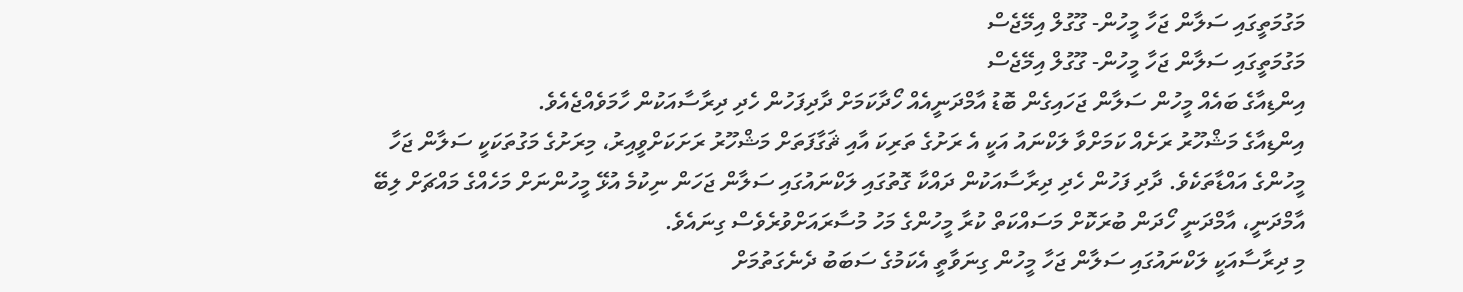މަގުމަތީގައި ސަލާން ޖަހާ މީހުން- ގޫގުލް އިމޭޖެސް
މަގުމަތީގައި ސަލާން ޖަހާ މީހުން- ގޫގުލް އިމޭޖެސް
އިންޑިއާގެ ބައެއް މީހުން ސަލާން ޖަހައިގެން ބޮޑު އާމްދަނީއެއް ހޯދާކަމަށް ދާދިފަހުން ހެދި ދިރާސާއަކުން ހާމަވެއްޖެއެވެ.
އިންޑިއާގެ މަޝްހޫރު ރަށެއް ކަމަށްވާ ލަކްނައު އަކީ އެ ރަށުގެ ތަރިކަ އާއި ޘަގާފަތަށް މަޝްހޫރު ރަށަކަށްވީއިރު، މިރަށުގެ މަގުތަކަކީ ސަލާން ޖަހާ މީހުންގެ އައްޑާތަކެވެ. ދާދި ފަހުން ހެދި ދިރާސާއަކުން ދައްކާ ގޮތުގައި ލަކްނައުގައި ސަލާން ޖަހަން ނިކުމެ އުޅޭ މީހުންނަށް މަހެއްގެ މައްޗަށް ލިބޭ އާމްދަނީ، އާމްދަނީ ހޯދަން ބުރަކޮށް މަސައްކަތް ކުރާ މީހުންގެ މަހު މުސާރައަށްވުރެވެސް ގިނައެވެ.
މި ދިރާސާއަކީ ލަކްނައުގައި ސަލާން ޖަހާ މީހުން ގިނަވާތީ އެކަމުގެ ސަބަބު ދެނެގަތުމަށް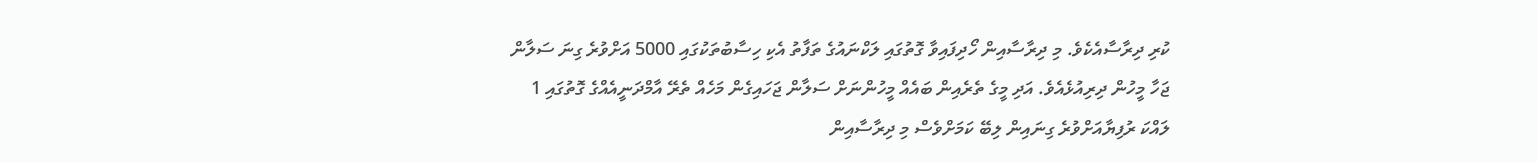ކުރި ދިރާސާއެކެވެ. މި ދިރާސާއިން ހޯދިފައިވާ ގޮތުގައި ލަކްނައުގެ ތަފާތު އެކި ހިސާބުތަކުގައި 5000 އަށްވުރެ ގިނަ ސަލާން ޖަހާ މީހުން ދިރިއުޅެއެވެ. އަދި މީގެ ތެރެއިން ބައެއް މީހުންނަށް ސަލާން ޖަހައިގެން މަހެއް ތެރޭ އާމްދަނީއެއްގެ ގޮތުގައި 1 ލައްކަ ރުފިޔާއަށްވުރެ ގިނައިން ލިބޭ ކަމަށްވެސް މި ދިރާސާއިން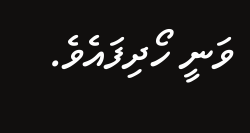ވަނީ ހޯދިފައެވެ.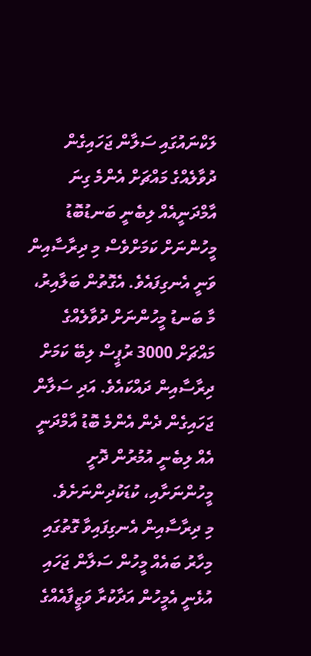ލަކްނައުގައި ސަލާން ޖަހައިގެން ދުވާލެއްގެ މައްޗަށް އެންމެ ގިނަ އާމްދަނީއެއް ލިބެނީ ބަނޑުބޮޑު މީހުންނަށް ކަމަށްވެސް މި ދިރާސާއިން ވަނީ އެނގިފައެވެ. އެގޮތުން ބަލާއިރު، މާ ބަނޑު މީހުންނަށް ދުވާލެއްގެ މައްޗަށް 3000 ރުޕީސް ލިބޭ ކަމަށް ދިރާސާއިން ދައްކައެވެ. އަދި ސަލާން ޖަހައިގެން ދެން އެންމެ ބޮޑު އާމްދަނީ އެއް ލިބެނީ އުމުރުން ދޮށީ މީހުންނަށާއި، ކުޑަކުދިންނަށެވެ.
މި ދިރާސާއިން އެނގިފައިވާ ގޮތުގައި މިހާރު ބައެއް މީހުން ސަލާން ޖަހައި އުޅެނީ އެމީހުން އަދާކުރާ ވަޒީފާއެއްގެ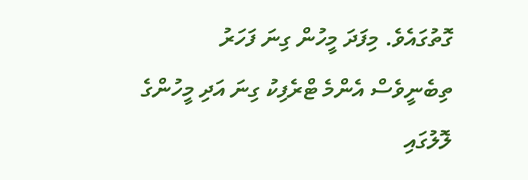ގޮތުގައެވެ. މިފަދަ މީހުން ގިނަ ފަހަރު ތިބެނީވެސް އެންމެ ޓްރެފިކު ގިނަ އަދި މީހުންގެ ލޮލުގައި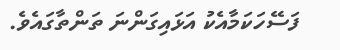ފަސޭހަކަމާއެކު އަޅައިގަންނަ ތަންތާގައެވެ.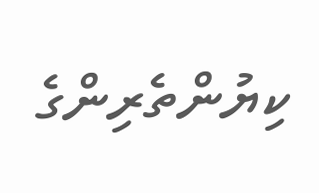ކިޔުންތެރިންގެ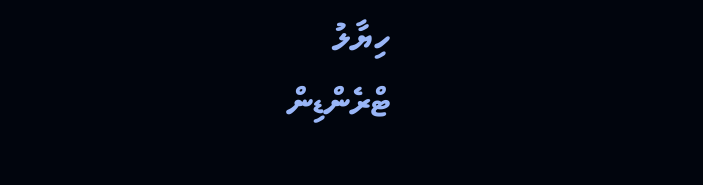ހިޔާލު
ޓްރެންޑިން